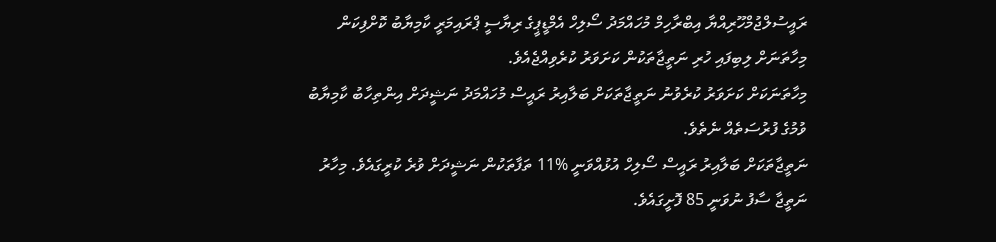ރައީސުލްޖުމްހޫރިއްޔާ އިބްރާހިމް މުހައްމަދު ސޯލިހް އެމްޑީޕީގެ ރިޔާސީ ޕްރައިމަރީ ކާމިޔާބު ކޮށްފިކަން މިހާތަނަށް ލިބިފައި ހުރި ނަތީޖާތަކުން ކަށަވަރު ކުރެވިއްޖެއެވެ.
މިހާތަނަކަށް ކަށަވަރު ކުރެވުނު ނަތީޖާތަކަށް ބަލާއިރު ރައީސް މުހައްމަދު ނަޝީދަށް އިންތިހާބު ކާމިޔާބު ވުމުގެ ފުރުސަތެއް ނެތެވެ.
ނަތީޖާތަކަށް ބަލާއިރު ރައީސް ސޯލިހް އުޅުއްވަނީ %11 ތަފާތަކުން ނަޝީދަށް ވުރެ ކުރީގައެވެ. މިހާރު ނަތީޖާ ސާފު ނުވަނީ 85 ފޮށީގައެވެ.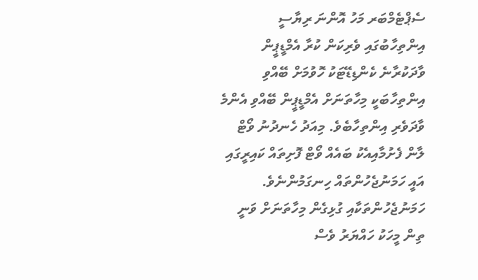ސެޕްޓެމްބަރ މަހު އޮންނަ ރިޔާސީ އިންތިހާބުގައި ވެރިކަން ކުރާ އެމްޑީޕީން ވާދަކުރާނެ ކެންޑިޑޭޓަކު ހޮވުމަށް ބޭއްވި އިންތިހާބަކީ މިހާތަނަށް އެމްޑީޕީން ބޭއްވި އެންމެ ވާދަވެރި އިންތިހާބެވެ. މިއަދު ހެނދުނު ވޯޓް ލާން ފެށުމާއިއެކު ބައެއް ވޯޓް ފޮށިތައް ކައިރީގައި އައީ ހަމަނުޖެހުންތައް ހިނގަމުންނެވެ. ހަމަނުޖެހުންތަކާއި ގުޅިގެން މިހާތަނަށް ވަނީ ތިން މީހަކު ހައްޔަރު ވެސް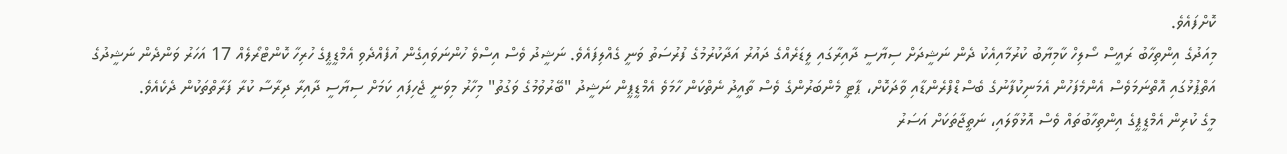ކޮށްފައެވެ.
މިއަދުގެ އިންތިހާބު ރައީސް ސޯލިހް ކާމިޔާބު ކުރުމާއިއެކު ދެން ނަޝީދަށް ސިޔާސީ ދާއިރާގައި ލީޑަރެއްގެ ދައުރު އަދާކުރުމުގެ ފުރުސަތު ވަނީ ގެއްލިފައެވެ. ނަޝީދު ވެސް އިސްވެ ހުންނަވައިގެން އުފެއްދެވި އެމްޑީޕީގެ ހުރިހާ ކޮންޓްރޯލެއް 17 އަހަރު ވަންދެން ނަޝީދުގެ އަތްޕުޅުގައި އޮތްނަމަވެސް އެންމެފަހުން އެމަނިކުފާނުގެ ބެސްޑްފްރެންޑާއި ވާދަކޮށް، ޕާޓީ މެންބަރުންގެ ވެސް ތާއީދު ނެތްކަން ހާމަވެ އެމްޑީޕީން ނަޝީދު "ބޭރުވުމުގެ ވަގުތު" މިހާރު މިވަނީ ޖެހިފައި ކަމަށް ސިޔާސީ ދާއިރާ ދިރާސާ ކުރާ ފަރާތްތަކުން ދެކެއެވެ.
މީގެ ކުރިން އެމްޑީޕީގެ އިންތިހާބުތައް ވެސް އޮޅުވާލައި، ނަތީޖާތަކަށް އަސަރު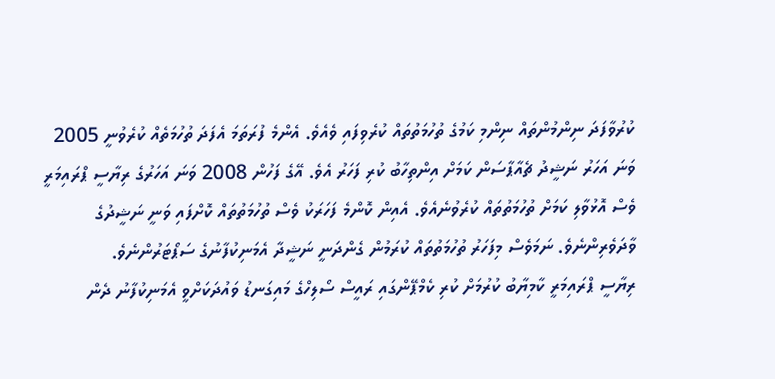ކުރުވާފަދަ ނިންމުންތައް ނިންމި ކަމުގެ ތުހުމަތުތައް ކުރެވިފައި ވެއެވެ. އެންމެ ފުރަތަމަ އެފަދަ ތުހުމަތެއް ކުރެވުނީ 2005 ވަނަ އަހަރު ނަޝީދު ޗެއާޕާސަން ކަމަށް އިންތިހާބު ކުރި ފަހަރު އެވެ. އޭގެ ފަހުން 2008 ވަނަ އަހަރުގެ ރިޔާސީ ޕްރައިމަރީ ވެސް އޮޅުވާލި ކަމަށް ތުހުމަތުތައް ކުރެވުނެއެވެ. އެއިން ކޮންމެ ފަހަރަކު ވެސް ތުހުމަތުތައް ކޮށްފައި ވަނީ ނަޝީދުގެ ވާދަވެރިންނެވެ. ނަމަވެސް މިފަހަރު ތުހުމަތުތައް ކުރަމުން ގެންދަނީ ނަޝީދާ އެމަނިކުފާނުގެ ސަޕޯޓަރުންނެވެ.
ރިޔާސީ ޕްރައިމަރީ ކާމިޔާބު ކުރުމަށް ކުރި ކެމްޕޭންގައި ރައީސް ސޯލިހްގެ މައިގަނޑު ވައުދަކަށްވީ އެމަނިކުފާނު ދެން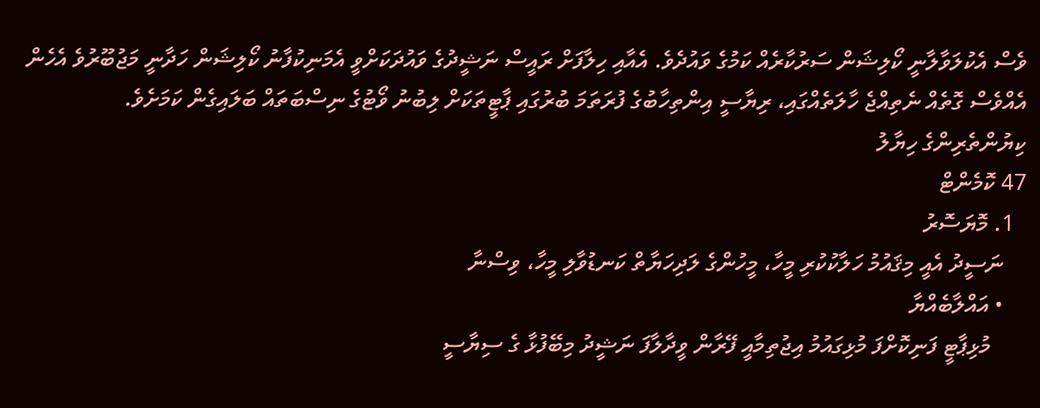ވެސް އެކުލަވާލާނީ ކޯލިޝަން ސަރުކާރެއް ކަމުގެ ވައުދެވެ. އެއާއި ހިލާފަށް ރައީސް ނަޝީދުގެ ވައުދަކަށްވީ އެމަނިކުފާނު ކޯލިޝަން ހަދާނީ މަޖުބޫރުވެ އެހެން އެއްވެސް ގޮތެއް ނެތިއްޖެ ހާލަތެއްގައި، ރިޔާސީ އިންތިހާބުގެ ފުރަތަމަ ބުރުގައި ޕާޓީތަކަށް ލިބުނު ވޯޓުގެ ނިސްބަތައް ބަލައިގެން ކަމަށެވެ.
ކިޔުންތެރިންގެ ހިޔާލު
47 ކޮމެންޓް
  1. މޮޔަސޮރު
    ނަސީދު އެއީ މިޤައުމު ހަލާކުކުރި މީހާ، މީހުންގެ ލަދިހަޔާތް ކަނޑުވާލި މީހާ، ވިސްނާ
    • އައްލާބެއްޔާ
      މުޅިޕާޓީ ފަނިކޮށްފަ މުޅިގައުމު އިޖުތިމާއީ ފޭރާން ވީދާލާފަ ނަޝީދު މިބޭފުޅާ ގެ ސިޔާސީ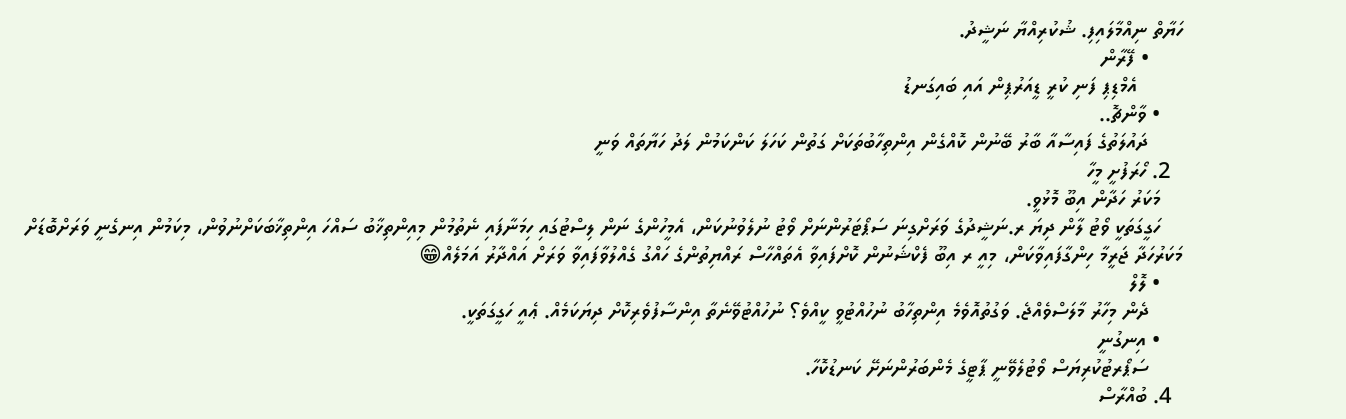ހަޔާތް ނިއްމާލައިފި. ޝުކުރިއްޔާ ނަޝީދު.
      • ފޭރާން
        އެމްޑިޕި ފަނި ކުރީ ޑީއަރުޕިން އައި ބައިގަނޑު
    • ވާންޗޮ..
      ދައުލަތުގެ ފައިސާއާ ބާރު ބޭނުން ކޮއްގެން އިންތިހާބުތަކަށް ގަތުން ކަހަލަ ކަންކަމުން ލަދު ހަޔާތައް ވަނީ
  2. ހޯރަފުށީ މީހާ
    މަކަރު ހަދާން އިބޫ މޮޅުވީ.
    ހަގީގަތަކީ ވޯޓު ލާން ދިޔަ ރ.ނަޝީދުގެ ވަރަށްގިނަ ސަޕޯޓަރުންނަށް ވޯޓު ނުލެވުނުކަން، އެމީހުންގެ ނަން ލިސްޓުގައި ހިމަނާފައި ނެތުމުން މިއިންތިޚާބު ސައްހަ އިންތިޚާބަކަށްނުވުން، މިކަމުން އިނގެނީ ވަރަށްބޮޑަށް މަކަރުހަދާ ޖަރީމާ ހިންގާފައިވާކަން، މިއީ ރ އިބޫ ފެކްޝަނުން ކޮށްފައިވާ އެތައްހާސް ރައްޔިތުންގެ ހައްގު ގެއްލުވާފައިވާ ވަރަށް އައްދާރު އަމަލެއް😁
    • ލޮލް
      ދެން މިހާރު މާލަސްވެއްޖެ. ވަގުތުއޮވެމެ އިންތިހާބު ނުހުއްޓުވީ ކީއްވެ؟ ނުހުއްޓުވޭނެތާ އިންސާފުވެރިކޮށް ދިޔަކަމެއް. ޢެއީ ހަގީގަތަކީ.
    • އިނގުނީ
      ސަޕޯރޓުކުރިޔަސް ވޯޓުލެވޭނީ ޕާޓީގެ މެންބަރުންނަށޭ ކަނޑުކޮހާ.
  4. ބުއްރާސް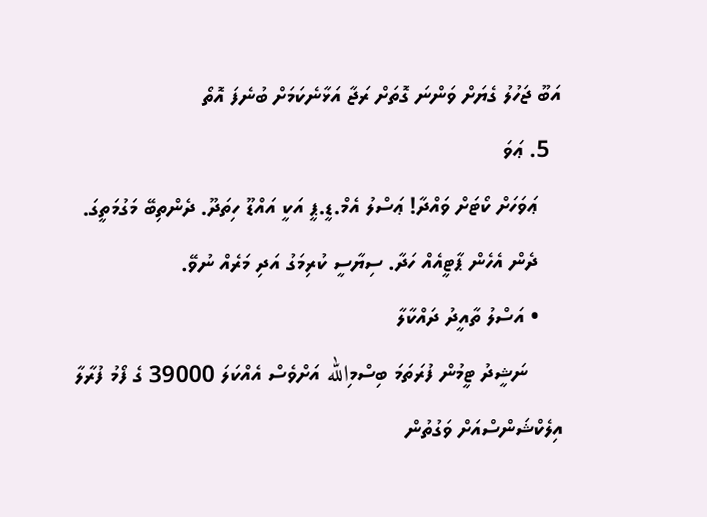އަބޫ ޖަހުލު ގެޔަށް ވަންނަ ގޮތަށް ރަޖާ އަޅާނެކަމަށް ބުނެފަ އޮތޯ
  5. ޢަވަ
    ޢަވަހަށް ކޯޓަށް ވައްދާ! ޢަސްލު އެމް.ޑީ.ޕީ އަކީ އައްޑޫ ހިތަދޫ. ދެންތިބޭ މަގުމަތީގަ.
    ދެން އެހެން ޕާޓީއެއް ހަދާ. ސިޔާސީ ކުރިމަގު އަދި މަރެއް ނުވޭ.
    • އަސްލު ތާއީދު ދައްކާލާ
      ނަޝީދު ޓީމުން ފުރަތަމަ ބިސްމިالله އަށްވެސް އެއްކަލަ 39000 ގެ ފޯމު ފުރާލާ އިލެކްޝަންސްއަށް ވަގުތުން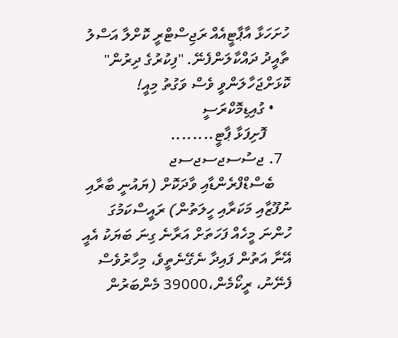ހުށަހަޅާ އާޕާޓީއެއް ރަޖިސްޓްރީ ކޮށްލާ އަސްލު ތާއީދު ދައްކާލަންފެނޭ. "ފިކުރުގެ ދިރުން" ކޮޅަށްޖަހާލަންވީ ވެސް ވަގުތު މިއީ!
    • ގުއިޑިމޮކްރަސީ
      ފޮށިފަޅާ ޕާޓީ........
  7. ޖސުސޖސޖސޖ
    ބެސްޑްފްރެންޑާއި ވާދަކޮށް (ޔައުނީ ބާރާއި ނުފޫޒާއި މަކަރާއި ހީލަތުން) ރައީސްކަމުގަ ހުންނަ މީހެއް ފަހަތަށް އަރާނެ ގިނަ ބަޔަކު އެއީ އޭނާ އަތުން ފައިދާ ނެގޭނެތީވެ، މިހާރުވެސް ފެނޭނު، ރީކޯމެން،39000 މެންބަރުން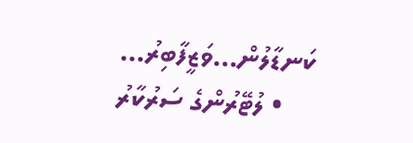ކަނޑާލުން…ވަޒީފާބިރު…
    • ލުޓޭރުންގެ ސަރުކާރު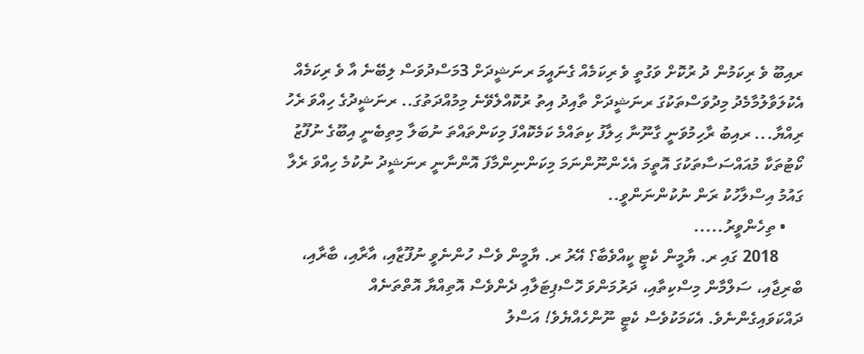ރއިބޫ ވެ ރިކަމުން ދު ރުކޮށް ވަގުތީ ވެ ރިކަމެއް ގެނައީމަ ރނަޝީދަށް 3މަސްދުވަސް ލިބޭނެ އާ ވެ ރިކަމެއް އެކުލަވާލުމާމެދު މިދުވަސްތަކުގަ ރނަޝީދަށް ތާއިދު އިތު ރުކޮއްލެވޭނެ މިމުއްދަތުގަ.. ރނަޝީދުގެ ހިއްވަ ރެހު ރިއްޔާ... ރއިބު ރާހިމުވަނީ ގާނޫނާ ޙިލާފު ކިތައްމެ ކަމެކޮއްފަ މިކަންތައްތަ ނުބަލާ މިތިބެނީ އިބޫގެ ނުފޫޒު ކޯޓުތަކާ މުއައްސަސާތަކުގަ އޮތީމަ އެހެންނޫންނަމަ މިކަންނިންމާފަ އޮންނާނީ ރނަޝީދު ނުކުމެ ހިއްވަ ރެލާ ގައުމު އިސްލާހުކު ރަން ނުކުންނަންވީ..
    • ތިހެންވީރު.....
      2018 ގައި ރ. ޔާމީން ކެޓީ ކީއްވެބާ؟ އޭރު ރ. ޔާމީން ވެސް ހުންނެވީ ނުފޫޒާއި، އާރާއި، ބާރާއި، ބްރިޖާއި، ސަލްމާން މިސްކިތާއި، ދަރުމަންވަ ހޮސްޕިޓަލާއި ދެންވެސް އޮތިއްޔާ އޮތްތަނެއް ދައްކަވައިގެންނެވެ. އެކަމަކުވެސް ކެޓީ ނޫންހެއްޔެވެ! އަސްލު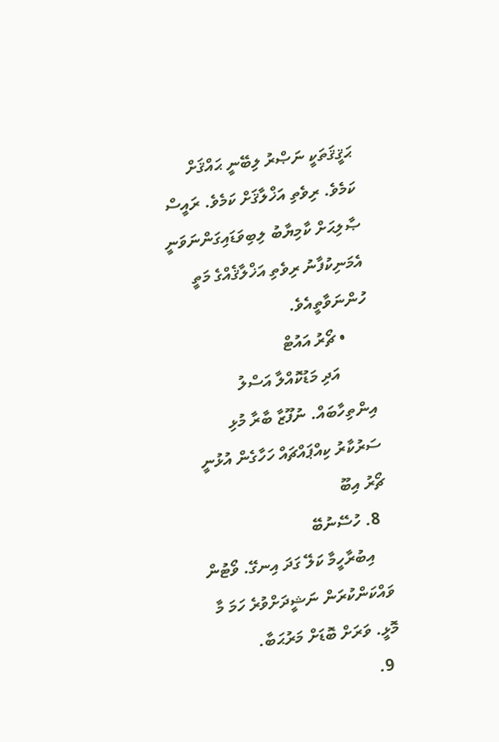ޙަޤީޤަތަކީ ނަޞްރު ލިބޭނީ ޙައްޤަށް ކަމެވެ. ރިވެތި އަޚްލާޤަށް ކަމެވެ. ރައީސް ޞާލިޙަށް ކާމިޔާބު ލިބިވަޑައިގަންނަވަނީ އެމަނިކުފާނު ރިވެތި އަޚްލާޤެއްގެ މަތީ ހުންނަވާތީއެވެ.
      • ޗޯރު އައުޓް
        އަދި މަޑުކޮއްލާ އަސްލު އިންތިހާބައް. ނުފޫޒާ ބާރާ މުޅި ސަރުކާރު ކިއްޕައްޗައް ހަހާގެން އުޅުނީ ޗޯރު އިބޫ
  8. ހުސޭނުބޭ
    އިބުރާހީމާ ކަލޭ ގަދަ އިނގޭ. ވޯޓުން ވައްކަންކުރަން ނަޝީދަށްވުރެ ހަމަ މާ މޮޅީ. ވަރަށް ބޮޑަށް މަރުޙަބާ.
  9.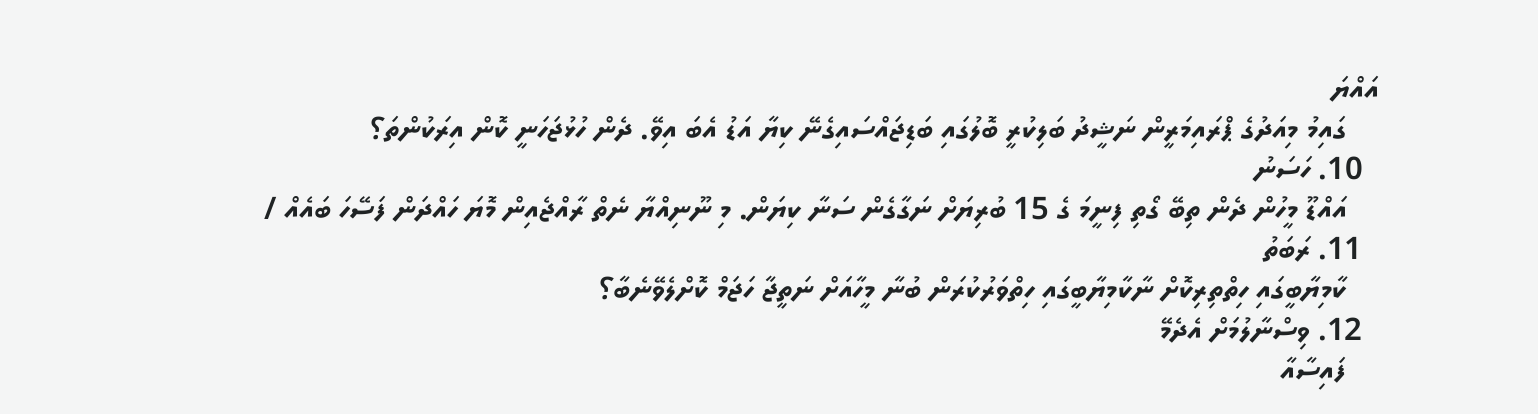އައްޔަ
    ގައިމު މިއަދުގެ ޕްރައިމަރީން ނަޝީދު ބަލިކުރީ ބޮލުގައި ބަޑިޖައްސައިގެނޭ ކިޔާ އަޑު އެބަ އިވޭ. ދެން ހުޅުޖަހަނީ ކޮން އިރަކުންތަ؟
  10. ހަސަނު
    އައްޑޫ މީހުން ދެން ތިބޭ ގޯތި ފިނީމަ ގެ 15 ބުރިޔަށް ނަގާގެން ސަނާ ކިޔަން. މި ނޫނިއްޔާ ނެތް ރާއްޖެއިން މޮޔަ ހައްދަން ފަސޭހަ ބައެއް /
  11. ރަބަތު
    ކާމިޔާބީގައި ހިތްތިރިކޮށް ނާކާމިޔާބީގައި ހިތްވަރުކުރަން ބުނާ މީހާއަށް ނަތީޖާ ހަޖަމް ކޮށްލެވޭނެބާ؟
  12. ވިސްނާލުމަށް އެދެމޭ
    ފައިސާއާ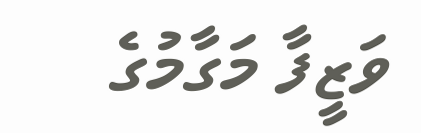ވަޒީފާ މަގާމުގެ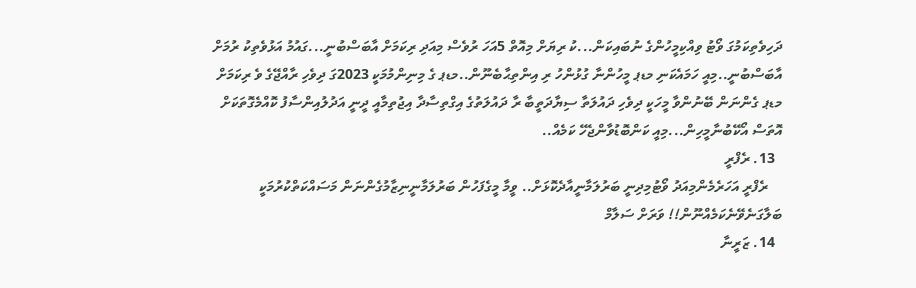ދަހިވެތިކަމުގަ ވޯޓު ވިއްކިމީހުންގެ ނުބައިކަން...ކު ރިޔަށް މިއޮތް 5އަހަ ރުވެސް މިއަދި ރިކަމަށް އާބަސްބުނީ...ގައުމު އަޅުވެތިކު ރުމަށް އާބަސްބުނީ..މިއީ ހަމައެކަނި މޑޕ މީހުންނާ ގުޅުންހު ރި އިންތިޙާބެނޫން..މޑޕ ގެ މިނިންމުމަކީ 2023ގަ ދިވެހި ރާއްޖޭގެ ވެ ރިކަމަށް މޑޕ ގެންނަން ބޭނުންވާ މީހަކީ ދިވެހި ދައުލަތާ ސިޔާދަތީބާ ރާ ދައުލަތުގެ އިގްތިސާދާ އިޖުތިމާއީ ދީނީ އަދުލުއިންސާފު ކޮއްމެގޮތަކަށް އޮތަސް އޯކޭބުނާމީހިން...މިއީ ކަންބޮޑުވާންޖެހޭ ކަމެއް..
  13. ރެފްރީ
    ރެފްރީ އަހަރެމެންމިއަދު ވޯޓުމިދިނީ ބަރުލަމާނީއާދެކޮޅަށް.. ވީމާ މީގެފަހުން ބަރުލަމާނީނިޒާމުގެންނަން މަސައްކަތްކުރުމަކީ ބަލާގަނެވޭނެކަމެއްނޫން!! ވަރަށް ސަލާމް
  14. ޒަރީނާ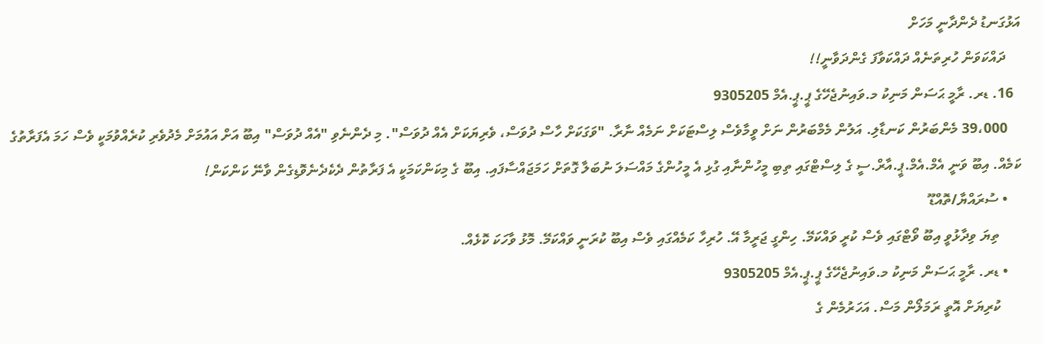އަޅުގަނޑު ދެންދާނީ މަހަށް
    ދައްކަވަން ހުރިތަނެއް ދައްކަވާފަ ގެންދަވާނީ!!
  16. ޑރ. ރާމީ ޙަސަން މަނިކު މ.ވައިނުޖެހޭގެ ޕީ.ޕީ.އެމް 9305205
    39،000 މެންބަރުން ކަނޑާލި. އަލުން މެމްބަރުން ނަށް ވީމާވެސް ލިސްޓަކަށް ނަމެއް ނާރާ. "ވަގަކަށް ހާސް ދުވަސް، ވެރިޔަކަށް އެއް ދުވަސް". މި ދެންނެވި "އެއް ދުވަސް" އިބޫ އަށް އައުމަށް މެދުވެރި ކުރެއްވުމަކީ ވެސް ހަމަ އެފަރާތުގެ ކަމެއް. އިބޫ ވަނީ އެމް.އެމް.ޕީ.އާރް.ސީ ގެ ލިސްޓްގައި ތިބި މީހުންނާއި ގުޅި އެ މީހުންގެ މައްސަލަ ނުބަލާ ގޮތަށް ހަމަޖައްސާފައި. އިބޫ ގެ މިކަންކަމަކީ އެ ފަރާތުން ދެކެދެނެވޮޑިގެން ވާނޭ ކަންކަން!
    • ސުރައްޔާ/ތޮއްޑޫ
      ތިޔަ ވިދާޅުވީ އިބޫ ވޯޓްގައި ވެސް ކުރީ ވައްކަމޭ. ހިންގީ ޖަރީމާ އޭ. ހުރިހާ ކަމެއްގައި ވެސް އިބޫ ކުރަނީ ވައްކަމޭ. މޮޅު ވާހަކަ ކޮޅެއް.
    • ޑރ. ރާމީ ޙަސަން މަނިކު މ.ވައިނުޖެހޭގެ ޕީ.ޕީ.އެމް 9305205
      ކުރިޔަށް އޮތީ ރަމަލޯން މަސް. އަހަރުމެން ގެ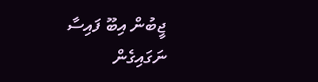ޖީބުން އިބޫ ފައިސާ ނަގައިގެން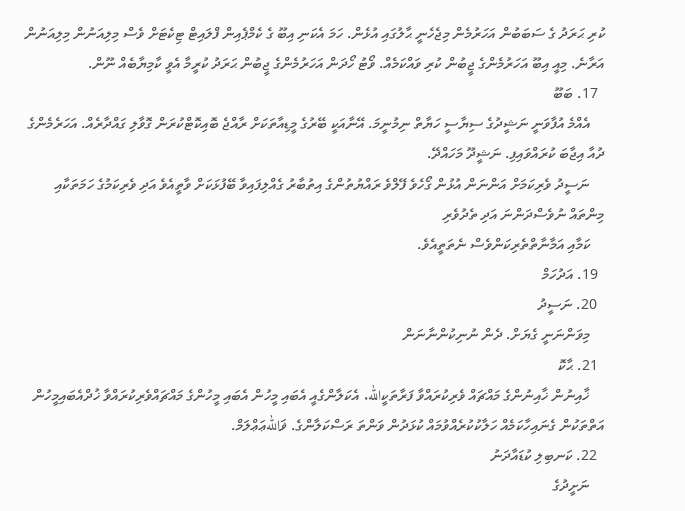ކުރި ޙަރަދު ގެ ސަބަބުން އަހަރުމެން މިޖެހެނީ ޙާލުގައި އުޅެން. ހަމަ އެކަނި އިބޫ ގެ ކެމްޕެއިން ފްލައިޓް ޓިކެޓަށް ވެސް މިލިއަނުން މިލިއަނުން އަރާނެ. މިއީ އިބޫ އަހަރުމެންގެ ޖީބުން ކުރި ވައްކަމެއް. ވޯޓު ހޯދަން އަހަރުމެންގެ ޖީބުން ޙަރަދު ކުރީމާ އެވީ ކާމިޔާބެއް ނޫން.
  17. ބަބޫ
    އެއްމެ އުފާވަނީ ނަޝީދުގެ ސިޔާސީ ހަޔާތް ނިމުނީމަ. އޭނާއަކީ ބޭރުގެ މީޑިއާތަކަށް ރާއްޖެ ބޮއިކޮޓްކުރަން ގޮވާލި ގައްދާރެއް. އަހަރެމެންގެ ދުއާ އިޖާބަ ކުރައްވައިފި. ނަޝީދޫ މަހައްދޭ.
    ނަސީދު ވެރިކަމަށް އަންނަން އުޅުން ގޯހެވެ ފޭލްވެ ރައްޔުތުންގެ އިތުބާރު ގެއްލިފައިވާ ބޭފުޅަކަށް ވާތީއެވެ އަދި ވެރިކަމުގެ ހަމަތަކާއި މިންތައް ނުވެސްދަންނަ އަދި ތެދުވެރި
    ކަމާއި އަމާނާތްތެރިކަންވެސް ނެތަތީއެވެ.
  19. އަދުހަމް
  20. ނަސީދު
    މިވަންނަނީ ގެޔަށް. ދެން ނުނިކުންނާނަން
  21. ޙާކޮ
    ޚާއިނުން ޚާއިނުންގެ މައްޗައް ވެރިކުރައްވާ ފަރާތަކީالله. އެކަލާންގެއީ އެބައި މީހުން އެބައި މީހުންގެ މައްޗައްވެރިކުރައްވާ ޚުދްއެބައިމީހުން އަތްތަކުން ގެނައިހާކަމެއް ހަލާކުކުރެއްވުމައް ކުޅަދުން ވަންތަ ރަސްކަލާންގެ. ޥަاللهޢަޢްލަމް.
  22. ކަނބިލި ކުޑައާދަނު
    ނަށީދުގެ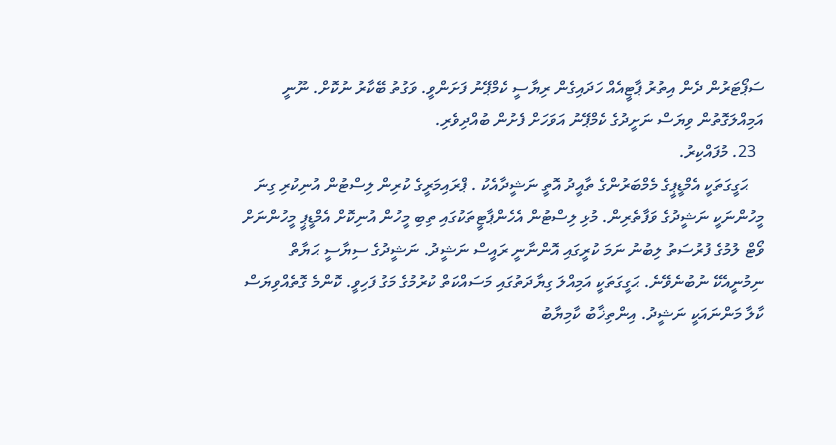ސަޕޯޓަރުން ދެން އިތުރު ޕާޓީއެއް ހަދައިގެން ރިޔާސީ ކެމްޕޭނު ފަށަންވީ. ވަގުތު ބޭކާރު ނުކޮށް. ނޫނީ އަމިއްލަގޮތުން ވިޔަސް ނަށީދުގެ ކެމްޕޭނު އަވަހަށް ފެށުން ބުއްދިވެރި.
  23. މުފައްކިރު.
    ޙަގީގަތަކީ އެމްޑީޕީގެ މެމްބަރުންގެ ތާއީދު އޮތީ ނަޝީދާއެކު . ޕްރައިމަރީގެ ކުރިން ލިސްޓުން އުނިކުރި ގިނަ މީހުންނަކީ ނަޝީދުގެ ވަފާތެރިން. މުޅި ލިސްޓުން އެހެންޕާޓީތަކުގައި ތިބި މީހުން އުނިކޮށް އެމްޑީޕީ މީހުންނަށް ވޯޓް ލުމުގެ ފުރުސަތު ލިބުނު ނަމަ ކުރީގައި އޮންނާނީ ރައީސް ނަޝީދު. ނަޝީދުގެ ސިޔާސީ ޙަޔާތް ނިމުނީއެކޭ ނުބުނެވޭނެ. ޙަގީގަތަކީ އަމިއްލަ ގިޔާދަތުގައި މަސައްކަތް ކުރުމުގެ މަގު ފަހިވީ. ކޮންމެ ގޮތެއްވިޔަސް ކާލާ މަންނައަކީ ނަޝީދު. އިންތިޚާބު ކާމިޔާބު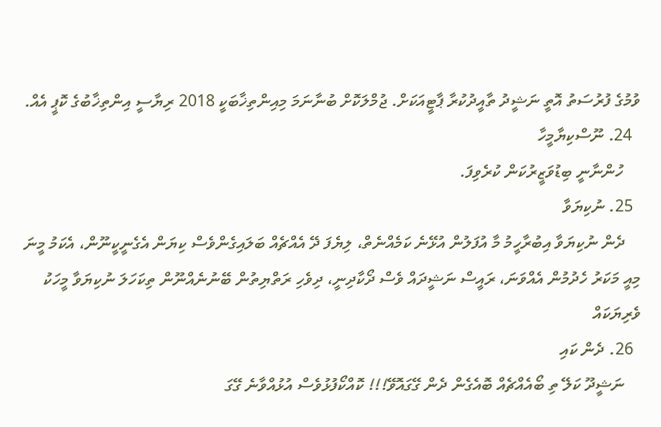ވުމުގެ ފުރުސަތު އޮތީ ނަޝީދު ތާއީދުކުރާ ޕާޓީއަކަށް. ޖުމްލަކޮށް ބުނާނަމަ މިއިންތިޚާބަކީ 2018 ރިޔާސީ އިންތިޚާބުގެ ކޮޕީ އެއް.
  24. ނޫސްކިޔާމީހާ
    ހުންނާނީ ބިޑުވަޒީރުކަން ކުރެވިފަ.
  25. ނުކިޔަވާ
    ދެން ނުކިޔަވާ އިބުރާހީމު މާ އުފަލުން އުޅޭނެ ކަމެއްނެތް، ލިޔެފަ ދޭ އެއްޗެއް ބަލައިގެންވެސް ކިޔަން އެގެނީކީނޫން، އެކަމު މީނަ މިއީ މަކަރު ހެދުމުން އެއްވަނަ، ރައީސް ނަޝީދައް ވެސް ދޯކާދިނީ، ދިވެހި ރަތްޔިތުން ބޭނުނެއްނޫން ތިކަހަލަ ނުކިޔަވާ މީހަކު ވެރިޔަކައް
  26. ދެން ކައި
    ނަޝީދޫ ކަލޭ ތި ބޯއެއްޗެއް ބޮއެގެން ދެން ގޭގައޮވޭ!!! ކޮއްކޯފުޅުވެސް އުޅުއްވާނެ ގޭގަ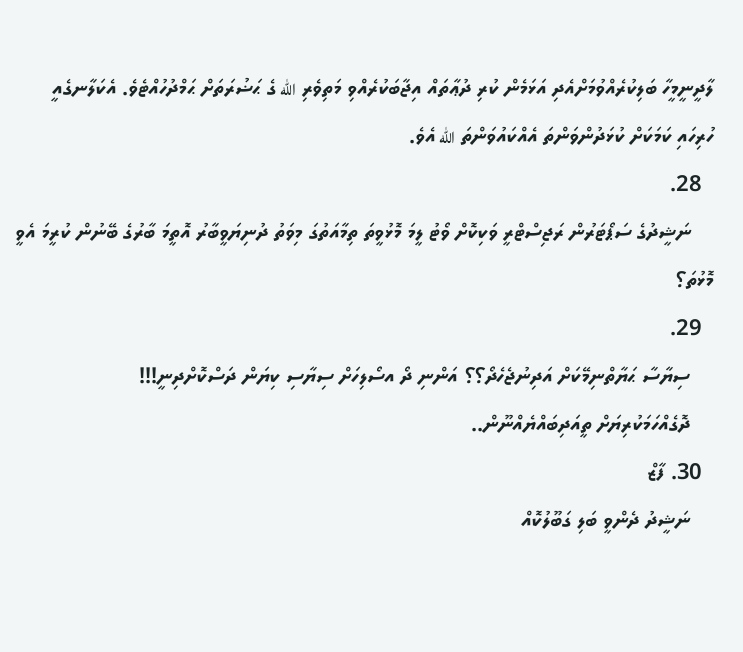ލާދީނީމީހާ ބަލިކުރެއްވުމަށްއެދި އަޅަމެން ކުރި ދުޢާތައް އިޖާބަކުރެއްވި މަތިވެރި الله ގެ ޙަޟުރަތަށް ޙަމްދުހުއްޓެވެ. އެކަލާނގެއީ ހުރިހައި ކަމަކަށް ކުޅަދުންވަންތަ އެއްކައުވަންތަ الله އެވެ.
  28.
    ނަޝީދުގެ ސަޕޯޓަރުން ރަޖިސްޓްރީ ވަކިކޮށް ވޯޓު ލީމަ މޮޅުވީތަ ތިމާއަތުގަ މިވަތު ދުނިޔަވީބާރު އޮތީމަ ބާރުގެ ބޭނުން ކުރީމަ އެވީ މޮޅުތަ؟
  29.
    ސިޔާސާ ޙަޔާތްނިމޭކަށް އަދިނުޖެހެދޯ؟؟ އަންނި ދޯ އސޯލިހަށް ސިޔާސި ކިޔަން ދަސްކޮށްދިނީ!!!
    ދޮގެއްހަމަކުރިޔަށް ތީއަދިބައްޔެއްނޫން..
  30. ފާޒް
    ނަޝީދު ދެންވީ ބަލި ގަބޫލުކޮއް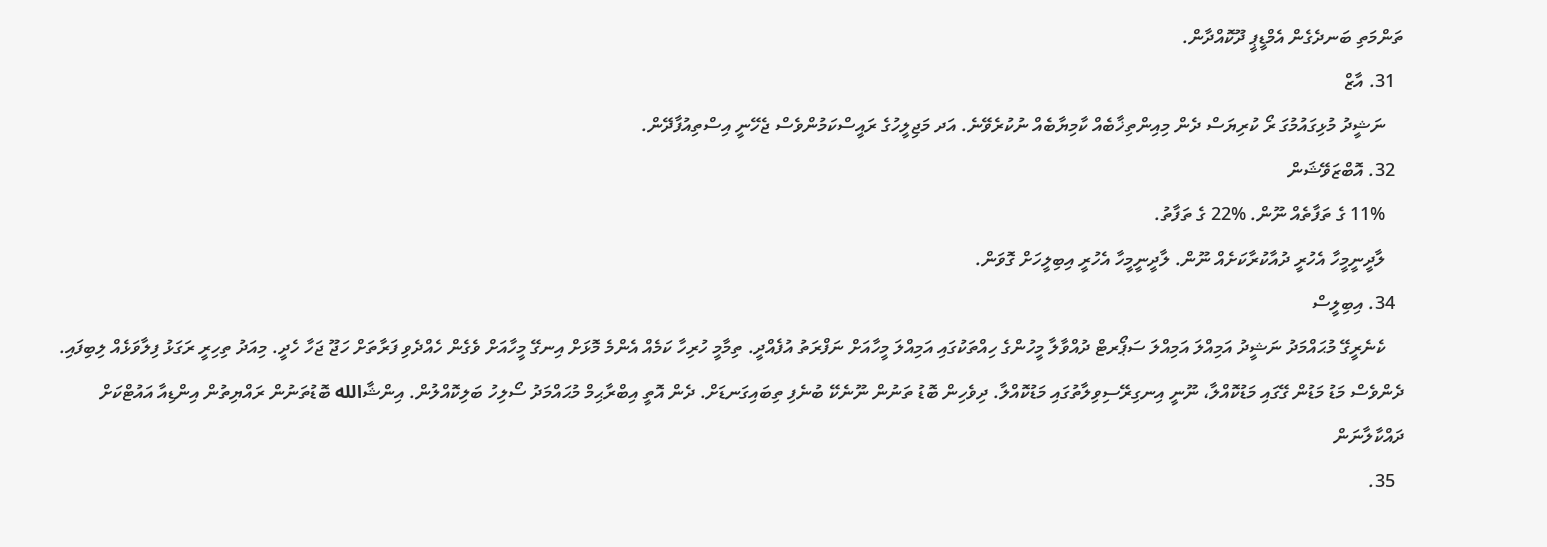ތަންމަތި ބަނދެގެން އެމްޑީޕީ ދޫކޮއްދާން.
  31. އާޒް
    ނަޝީދު މުޅިގައުމުގަ ރޯ ކުރިޔަސް ދެން މިއިންތިޚާބެއް ކާމިޔާބެއް ނުކުރެވޭނެ. އަދ މަޖިލީހުގެ ރައީސްކަމުންވެސް ޖެހޭނީ އިސްތިއުފާދޭން.
  32. އޮބްޒަވޭޝަން
    11% ގެ ތަފާތެއް ނޫން. %22 ގެ ތަފާތު.
    ލާދީނީމީހާ އެހުރީ ދުއާކުރާކަށެއް ނޫން. ލާދީނީމީހާ އެހުރީ އިބިލީހަށް ގޮވަން.
  34. އިބިލީސް
    ކެނެރީގޭ މުޙައްމަދު ނަޝީދު އަމިއްލަ އަމިއްލަ ސަޕޯރޓް ދުއްވާލާ މީހުންގެ ހިއްތަކުގައި އަމިއްލަ މީހާއަށް ނަފްރަތު އުފެއްދީ. ތިމާމީ ހުރިހާ ކަމެއް އެންމެ މޮޅަށް އިނގޭ މީހާއަށް ވެގެން ހެއްދެވި ފަރާތަށް ހަޖޫ ޖަހާ ހެދީ. މިއަދު ތިހިރީ ރަގަޅު ފިލާވަޅެއް ލިބިފައި. ދެންވެސް މަޑު މަޑުން ގޭގައި މަޑުކޮއްލާ، ނޫނީ އިނގިރޭސިވިލާތުގައި މަޑުކޮއްލާ. ދިވެހިން ބޮޑު ތަނުން ނޫނެކޭ ބުނެފި ތިބައިގަނޑަށް. ދެން އޮތީ އިބްރާޙިމް މުޙައްމަދު ސޯލިހު ބަލިކޮއްލުން. އިންޝާالله ބޮޑުތަނުން ރައްޔިތުން އިންޑިއާ އައުޓްކަށް ދައްކާލާނަން
  35.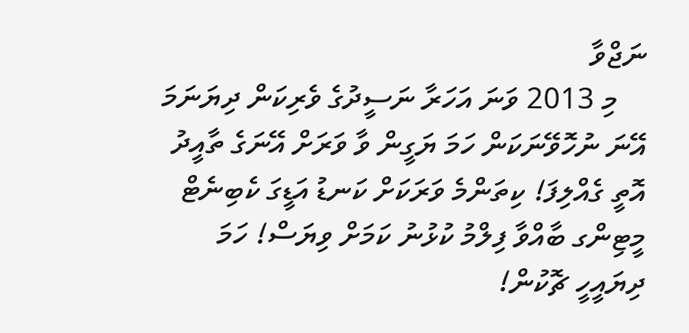ނަޖްވާ
    މި 2013 ވަނަ އަހަރާ ނަސީދުގެ ވެރިކަން ދިޔަނަމަ އޭނަ ނުހޮވޭނަކަން ހަމަ ޔަގީން ވާ ވަރަށް އޭނަގެ ތާއީދު އޮތީ ގެއްލިފަ! ކިތަންމެ ވަރަކަށް ކަނޑު އަޑީގަ ކެބިނެޓް މީޓިންގ ބާއްވާ ފިލްމު ކުޅުނު ކަމަށް ވިޔަސް! ހަމަ ދިޔައީހީ ޗޮކުން!